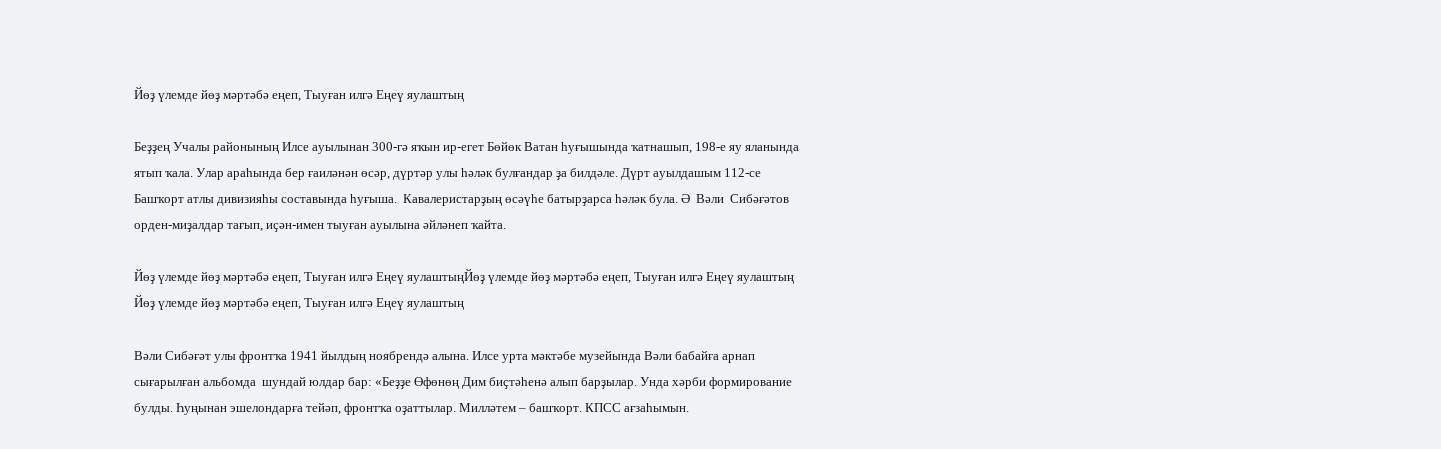Йөҙ үлемде йөҙ мәртәбә еңеп, Тыуған илгә Еңеү яулаштың

Беҙҙең Учалы районының Илсе ауылынан 300-гә яҡын ир-егет Бөйөк Ватан һуғышында ҡатнашып, 198-е яу яланында ятып ҡала. Улар араһында бер ғаиләнән өсәр, дүртәр улы һәләк булғандар ҙа билдәле. Дүрт ауылдашым 112-се Башҡорт атлы дивизияһы составында һуғыша.  Кавалеристарҙың өсәүһе батырҙарса һәләк була. Ә  Вәли  Сибәғәтов орден-миҙалдар тағып, иҫән-имен тыуған ауылына әйләнеп ҡайта.

Йөҙ үлемде йөҙ мәртәбә еңеп, Тыуған илгә Еңеү яулаштыңЙөҙ үлемде йөҙ мәртәбә еңеп, Тыуған илгә Еңеү яулаштың
Йөҙ үлемде йөҙ мәртәбә еңеп, Тыуған илгә Еңеү яулаштың

Вәли Сибәғәт улы фронтҡа 1941 йылдың ноябрендә алына. Илсе урта мәктәбе музейында Вәли бабайға арнап сығарылған альбомда  шундай юлдар бар: «Беҙҙе Өфөнөң Дим биҫтәһенә алып барҙылар. Унда хәрби формирование булды. Һуңынан эшелондарға тейәп, фронтҡа оҙаттылар. Милләтем – башҡорт. КПСС ағзаһымын.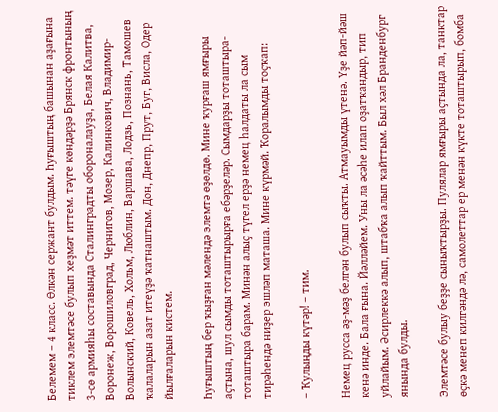Белемем – 4 класс. Өлкән сержант булдым. Һуғыштың башынан аҙағына тиклем элемтәсе булып хеҙмәт иттем. тәүге көндәрҙә Брянск фронтының 3-сө армияһы составында Сталинградты обороналауҙа, Белая Калитва, Воронеж, Ворошиловград, Чернигов, Мозер, Калинкович, Владимир-Волынский, Ковель, Хольм, Люблин, Варшава, Лодзь, Познань, Тамошев ҡалаларын азат итеүҙә ҡатнаштым. Дон, Днепр, Прут, Буг, Висла, Одер йылғаларын кистем.

Һуғыштың бер ҡыҙған мәлендә элемтә өҙөлдө. Мине ҡурғаш ямғыры аҫтына, шул сымды тоташтырырға ебәрҙеләр. Сымдарҙы тоташтыра-тоташтыра барам. Минән алыҫ түгел ерҙә немец һалдаты ла сым тирәһендә ниҙер эшләп маташа. Мине күрмәй. Ҡоралымды тоҫҡап:

– Ҡулыңды күтәр! – тим.

Немец русса әҙ-мәҙ белгән булып сыҡты. Атмауымды үтенә. Үҙе йәп-йәш кенә инде. Бала ғына. Йәлләйем. Уны ла әсәһе илап оҙатҡандыр, тип уйлайым. Әсирлеккә алып, штабҡа алып ҡайттым. Был хәл Бранденбург янында булды.

Элемтәсе булыу беҙҙе сыныҡтырҙы. Пулялар ямғыры аҫтында ла, танктар өҫкә менеп килгәндә лә, самолеттар ер менән күкте тоташтырып, бомба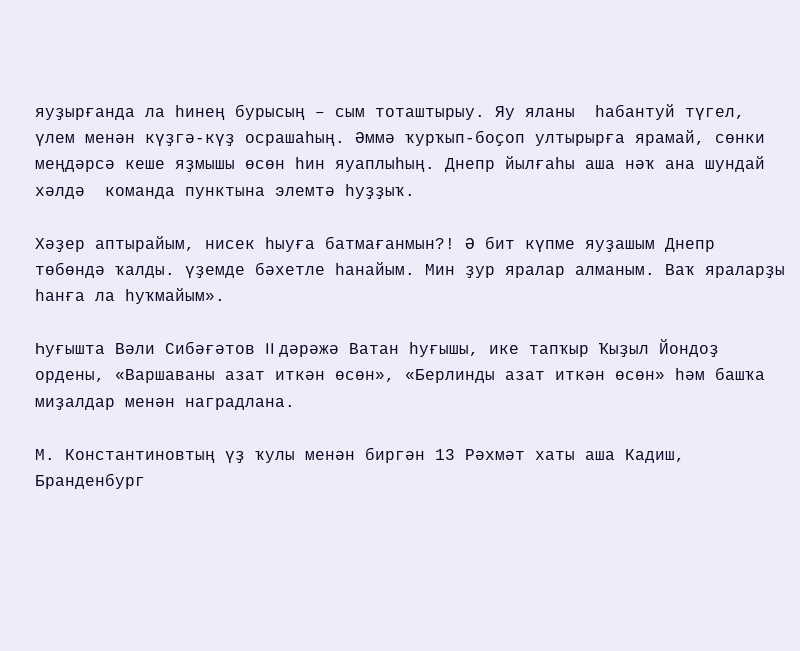яуҙырғанда ла һинең бурысың – сым тоташтырыу. Яу яланы  һабантуй түгел, үлем менән күҙгә-күҙ осрашаһың. Әммә ҡурҡып-боҫоп ултырырға ярамай, сөнки меңдәрсә кеше яҙмышы өсөн һин яуаплыһың. Днепр йылғаһы аша нәҡ ана шундай хәлдә  команда пунктына элемтә һуҙҙыҡ.

Хәҙер аптырайым, нисек һыуға батмағанмын?! Ә бит күпме яуҙашым Днепр төбөндә ҡалды. үҙемде бәхетле һанайым. Мин ҙур яралар алманым. Ваҡ яраларҙы һанға ла һуҡмайым».

Һуғышта Вәли Сибәғәтов II дәрәжә Ватан һуғышы, ике тапҡыр Ҡыҙыл Йондоҙ ордены, «Варшаваны азат иткән өсөн», «Берлинды азат иткән өсөн» һәм башҡа миҙалдар менән наградлана.

М. Константиновтың үҙ ҡулы менән биргән 13 Рәхмәт хаты аша Кадиш, Бранденбург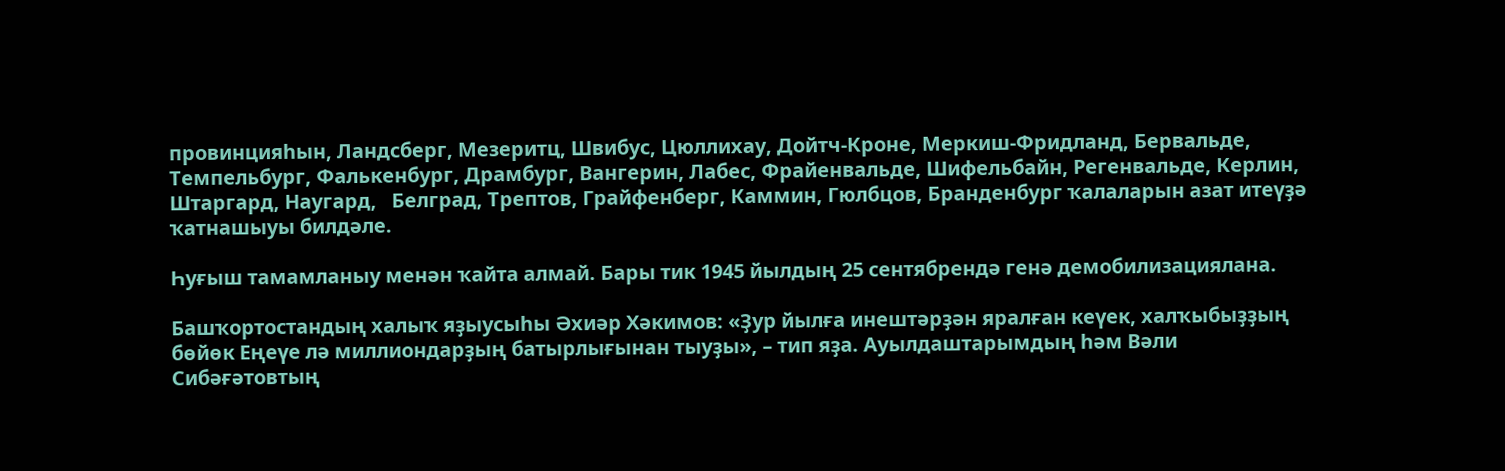провинцияһын, Ландсберг, Мезеритц, Швибус, Цюллихау, Дойтч-Кроне, Меркиш-Фридланд, Бервальде, Темпельбург, Фалькенбург, Драмбург, Вангерин, Лабес, Фрайенвальде, Шифельбайн, Регенвальде, Керлин, Штаргард, Наугард,   Белград, Трептов, Грайфенберг, Каммин, Гюлбцов, Бранденбург ҡалаларын азат итеүҙә ҡатнашыуы билдәле.

Һуғыш тамамланыу менән ҡайта алмай. Бары тик 1945 йылдың 25 сентябрендә генә демобилизациялана.

Башҡортостандың халыҡ яҙыусыһы Әхиәр Хәкимов: «Ҙур йылға инештәрҙән яралған кеүек, халҡыбыҙҙың бөйөк Еңеүе лә миллиондарҙың батырлығынан тыуҙы», – тип яҙа. Ауылдаштарымдың һәм Вәли Сибәғәтовтың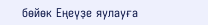бөйөк Еңеүҙе яулауға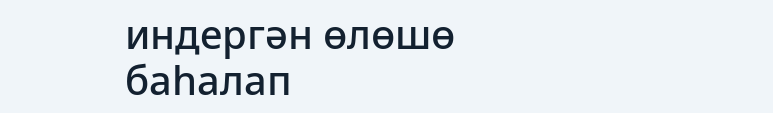индергән өлөшө баһалап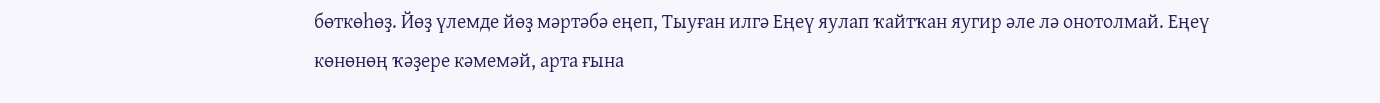бөткөһөҙ. Йөҙ үлемде йөҙ мәртәбә еңеп, Тыуған илгә Еңеү яулап ҡайтҡан яугир әле лә онотолмай. Еңеү көнөнөң ҡәҙере кәмемәй, арта ғына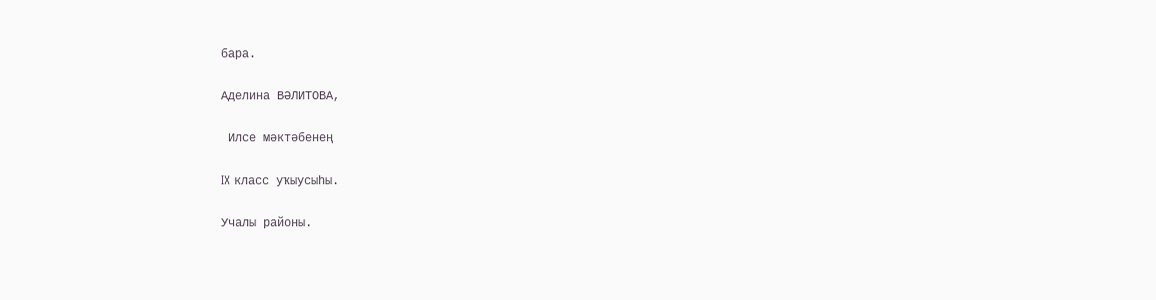бара.

Аделина ВӘЛИТОВА,

 Илсе мәктәбенең

IX класс уҡыусыһы.

Учалы районы.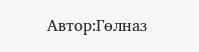Автор:Гөлназ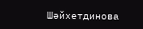Шәйхетдинова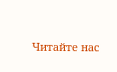Читайте нас